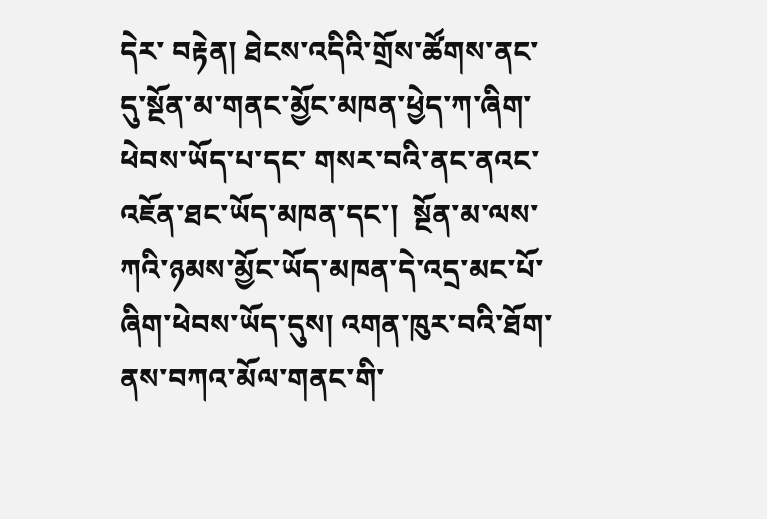དེར་ བརྟེན། ཐེངས་འདིའི་གྲོས་ཚོགས་ནང་དུ་སྔོན་མ་གནང་མྱོང་མཁན་ཕྱེད་ཀ་ཞིག་ཕེབས་ཡོད་པ་དང་ གསར་བའི་ནང་ནའང་འཇོན་ཐང་ཡོད་མཁན་དང་།  སྔོན་མ་ལས་ཀའི་ཉམས་མྱོང་ཡོད་མཁན་དེ་འདྲ་མང་པོ་ཞིག་ཕེབས་ཡོད་དུས། འགན་ཁུར་བའི་ཐོག་ནས་བཀའ་མོལ་གནང་གི་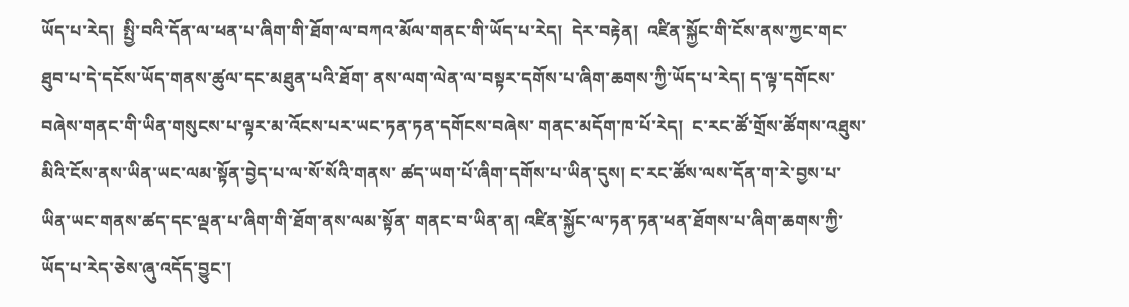ཡོད་པ་རེད།  སྤྱི་བའི་དོན་ལ་ཕན་པ་ཞིག་གི་ཐོག་ལ་བཀའ་མོལ་གནང་གི་ཡོད་པ་རེད།  དེར་བརྟེན།  འཛིན་སྐྱོང་གི་ངོས་ནས་ཀྱང་གང་ཐུབ་པ་དེ་དངོས་ཡོད་གནས་ཚུལ་དང་མཐུན་པའི་ཐོག་ ནས་ལག་ལེན་ལ་བསྟར་དགོས་པ་ཞིག་ཆགས་ཀྱི་ཡོད་པ་རེད། ད་ལྟ་དགོངས་བཞེས་གནང་གི་ཡིན་གསུངས་པ་ལྟར་མ་འོངས་པར་ཡང་ཏན་ཏན་དགོངས་བཞེས་ གནང་མདོག་ཁ་པོ་རེད།  ང་རང་ཚོ་གྲོས་ཚོགས་འཐུས་མིའི་ངོས་ནས་ཡིན་ཡང་ལམ་སྟོན་བྱེད་པ་ལ་སོ་སོའི་གནས་ ཚད་ཡག་པོ་ཞིག་དགོས་པ་ཡིན་དུས། ང་རང་ཚོས་ལས་དོན་ག་རེ་བྱས་པ་ཡིན་ཡང་གནས་ཚད་དང་ལྡན་པ་ཞིག་གི་ཐོག་ནས་ལམ་སྟོན་ གནང་བ་ཡིན་ན། འཛིན་སྐྱོང་ལ་ཏན་ཏན་ཕན་ཐོགས་པ་ཞིག་ཆགས་ཀྱི་ཡོད་པ་རེད་ཅེས་ཞུ་འདོད་བྱུང་།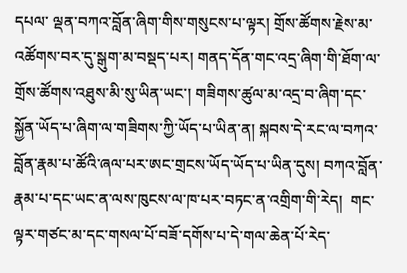དཔལ་ ལྡན་བཀའ་བློན་ཞིག་གིས་གསུངས་པ་ལྟར། གྲོས་ཚོགས་རྗེས་མ་འཚོགས་བར་དུ་སྒུག་མ་བསྡད་པར། གནད་དོན་གང་འདྲ་ཞིག་གི་ཐོག་ལ་གྲོས་ཚོགས་འཐུས་མི་སུ་ཡིན་ཡང་། གཟིགས་ཚུལ་མ་འདྲ་བ་ཞིག་དང་སྐྱོན་ཡོད་པ་ཞིག་ལ་གཟིགས་ཀྱི་ཡོད་པ་ཡིན་ན། སྐབས་དེ་རང་ལ་བཀའ་བློན་རྣམ་པ་ཚོའི་ཞལ་པར་ཨང་གྲངས་ཡོད་ཡོད་པ་ཡིན་དུས། བཀའ་བློན་རྣམ་པ་དང་ཡང་ན་ལས་ཁུངས་ལ་ཁ་པར་བཏང་ན་འགྲིག་གི་རེད།  གང་ལྟར་གཙང་མ་དང་གསལ་པོ་བཟོ་དགོས་པ་དེ་གལ་ཆེན་པོ་རེད་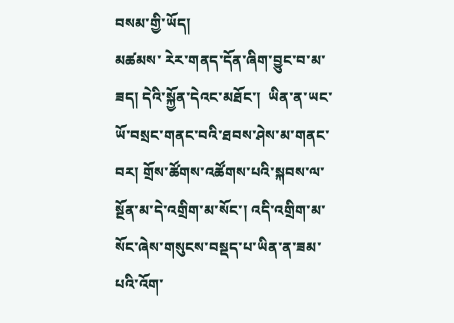བསམ་གྱི་ཡོད།
མཚམས་ རེར་གནད་དོན་ཞིག་བྱུང་བ་མ་ཟད། དེའི་སྐྱོན་དེའང་མཐོང་།  ཡིན་ན་ཡང་ཡོ་བསྲང་གནང་བའི་ཐབས་ཤེས་མ་གནང་བར། གྲོས་ཚོགས་འཚོགས་པའི་སྐབས་ལ་སྔོན་མ་དེ་འགྲིག་མ་སོང་། འདི་འགྲིག་མ་སོང་ཞེས་གསུངས་བསྡད་པ་ཡིན་ན་ཟམ་པའི་འོག་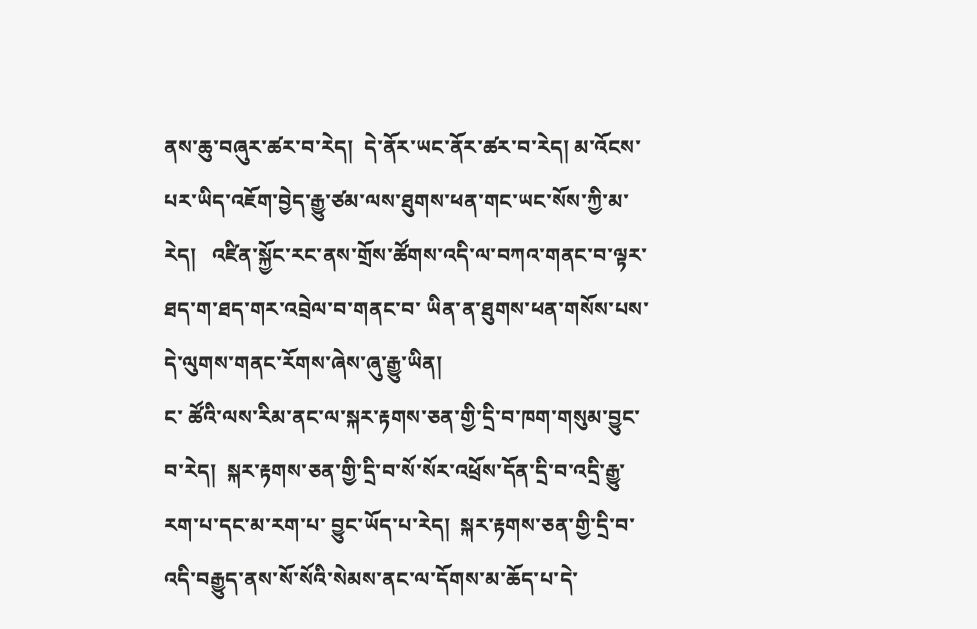ནས་ཆུ་བཞུར་ཚར་བ་རེད།  དེ་ནོར་ཡང་ནོར་ཚར་བ་རེད། མ་འོངས་པར་ཡིད་འཇོག་བྱེད་རྒྱུ་ཙམ་ལས་ཐུགས་ཕན་གང་ཡང་སོས་ཀྱི་མ་རེད།   འཛིན་སྐྱོང་རང་ནས་གྲོས་ཚོགས་འདི་ལ་བཀའ་གནང་བ་ལྟར་ཐད་ག་ཐད་གར་འབྲེལ་བ་གནང་བ་ ཡིན་ན་ཐུགས་ཕན་གསོས་པས་དེ་ལུགས་གནང་རོགས་ཞེས་ཞུ་རྒྱུ་ཡིན།
ང་ ཚོའི་ལས་རིམ་ནང་ལ་སྐར་རྟགས་ཅན་གྱི་དྲི་བ་ཁག་གསུམ་བྱུང་བ་རེད།  སྐར་རྟགས་ཅན་གྱི་དྲི་བ་སོ་སོར་འཕྲོས་དོན་དྲི་བ་འདྲི་རྒྱུ་རག་པ་དང་མ་རག་པ་ བྱུང་ཡོད་པ་རེད།  སྐར་རྟགས་ཅན་གྱི་དྲི་བ་འདི་བརྒྱུད་ནས་སོ་སོའི་སེམས་ནང་ལ་དོགས་མ་ཆོད་པ་དེ་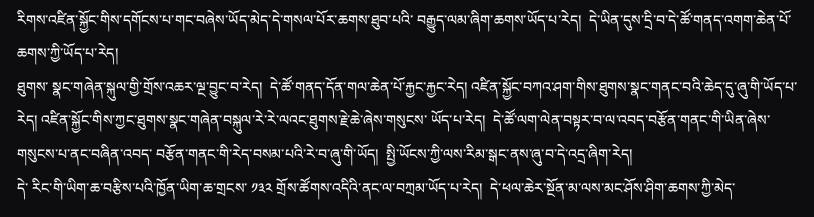རིགས་འཛིན་སྐྱོང་གིས་དགོངས་པ་གང་བཞེས་ཡོད་མེད་དེ་གསལ་པོར་ཆགས་ཐུབ་པའི་ བརྒྱུད་ལམ་ཞིག་ཆགས་ཡོད་པ་རེད།  དེ་ཡིན་དུས་དྲི་བ་དེ་ཚོ་གནད་འགག་ཆེན་པོ་ཆགས་ཀྱི་ཡོད་པ་རེད།
ཐུགས་ སྣང་གཞེན་སྐུལ་གྱི་གྲོས་འཆར་ལྔ་བྱུང་བ་རེད།  དེ་ཚོ་གནད་དོན་གལ་ཆེན་པོ་རྐྱང་རྐྱང་རེད། འཛིན་སྐྱོང་བཀའ་ཤག་གིས་ཐུགས་སྣང་གནང་བའི་ཆེད་དུ་ཞུ་གི་ཡོད་པ་རེད། འཛིན་སྐྱོང་གིས་ཀྱང་ཐུགས་སྣང་གཞེན་བསྐུལ་རེ་རེ་ལའང་ཐུགས་རྗེ་ཆེ་ཞེས་གསུངས་ ཡོད་པ་རེད།  དེ་ཚོ་ལག་ལེན་བསྟར་བ་ལ་འབད་བརྩོན་གནང་གི་ཡིན་ཞེས་གསུངས་པ་ནང་བཞིན་འབད་ བརྩོན་གནང་གི་རེད་བསམ་པའི་རེ་བ་ཞུ་གི་ཡོད།  སྤྱི་ཡོངས་ཀྱི་ལས་རིམ་སྒང་ནས་ཞུ་བ་དེ་འདྲ་ཞིག་རེད།
དེ་ རིང་གི་ཡིག་ཆ་བརྩིས་པའི་ཁྱོན་ཡིག་ཆ་གྲངས་ ༡༣༢ གྲོས་ཚོགས་འདིའི་ནང་ལ་བཀྲམ་ཡོད་པ་རེད།  དེ་ཕལ་ཆེར་སྔོན་མ་ལས་མང་ཤོས་ཤིག་ཆགས་ཀྱི་མེད་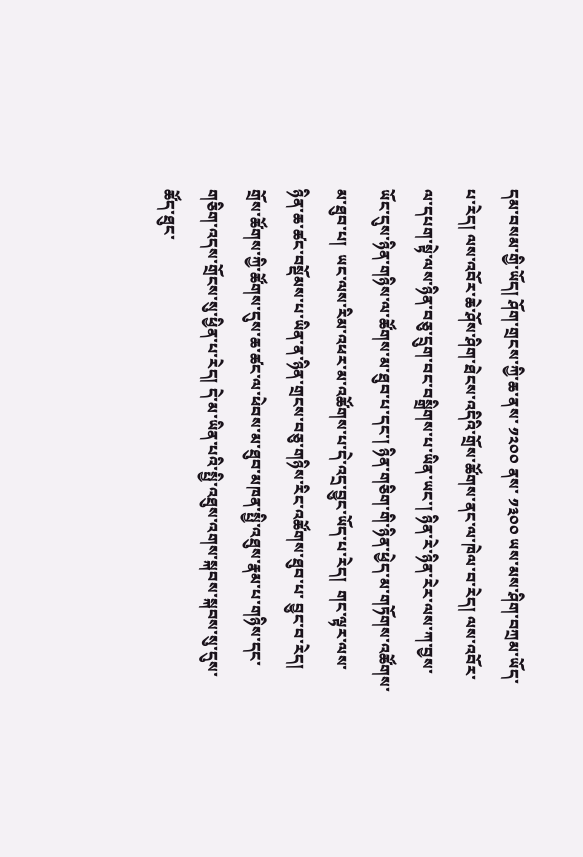དམ་བསམ་གྱི་ཡོད། ཤོག་གྲངས་ཀྱི་ཆ་ནས་ ༡༢༠༠ ནས་ ༡༣༠༠ ཡས་མས་ཤིག་བཀྲམ་ཡོད་པ་རེད། ལས་འབོར་ཆེ་ཤོས་ཤིག་ཐེངས་འདིའི་གྲོས་ཚོགས་ནང་ལ་ཁེལ་བ་རེད། ལས་འབོར་ལ་དཔག་སྟེ་ལས་ཉིན་བཅུ་དྲུག་བང་བསྒྲིགས་པ་ཡིན་ཡང་། ཉིན་རེ་ཉིན་རེར་ལས་ཀ་བྱས་ཡོང་དུས་ཉིན་གཉིས་ལ་ཚོགས་མ་ཐུབ་པ་དང་། ཉིན་གཅིག་གི་ཉིན་ཕྱེད་མ་གཏོགས་འཚོགས་མ་ཐུབ་པ།  ཡང་ལས་རིམ་འཕར་མ་འཚོགས་པ་དེ་འདྲ་བྱུང་ཡོད་པ་རེད།  གང་ལྟར་ལས་ཉིན་ཆ་ཚང་བསྡོམས་པ་ཡིན་ན་ཉིན་གྲངས་བཅུ་གཉིས་རིང་འཚོགས་ཐུབ་པ་ བྱུང་བ་རེད། གྲོས་ཚོགས་ཀྱི་ཚོགས་དུས་ཆ་ཚང་ལ་ཕེབས་མ་ཐུབ་མཁན་སྤྱི་འཐུས་རྣམ་པ་གཉིས་དང་ གཅིག་འདས་གྲོངས་སུ་ཕྱིན་པ་རེད། དེ་མ་ཡིན་པའི་སྤྱི་འཐུས་འགས་སྐབས་སྐབས་སུ་དུས་ཚོད་ཐུང་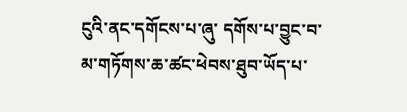ངུའི་ནང་དགོངས་པ་ཞུ་ དགོས་པ་བྱུང་བ་མ་གཏོགས་ཆ་ཚང་ཕེབས་ཐུབ་ཡོད་པ་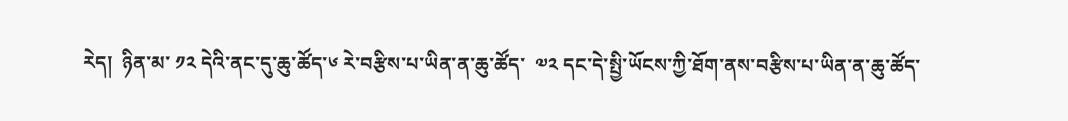རེད།  ཉིན་མ་ ༡༢ དེའི་ནང་དུ་ཆུ་ཚོད་༦ རེ་བརྩིས་པ་ཡིན་ན་ཆུ་ཚོད་  ༧༢ དང་དེ་སྤྱི་ཡོངས་ཀྱི་ཐོག་ནས་བརྩིས་པ་ཡིན་ན་ཆུ་ཚོད་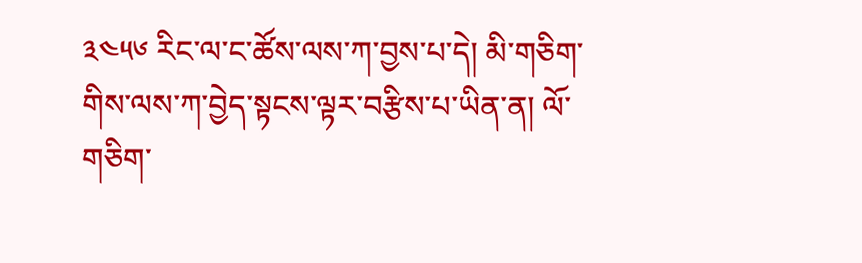༣༤༥༦ རིང་ལ་ང་ཚོས་ལས་ཀ་བྱས་པ་དེ། མི་གཅིག་གིས་ལས་ཀ་བྱེད་སྟངས་ལྟར་བརྩིས་པ་ཡིན་ན། ལོ་གཅིག་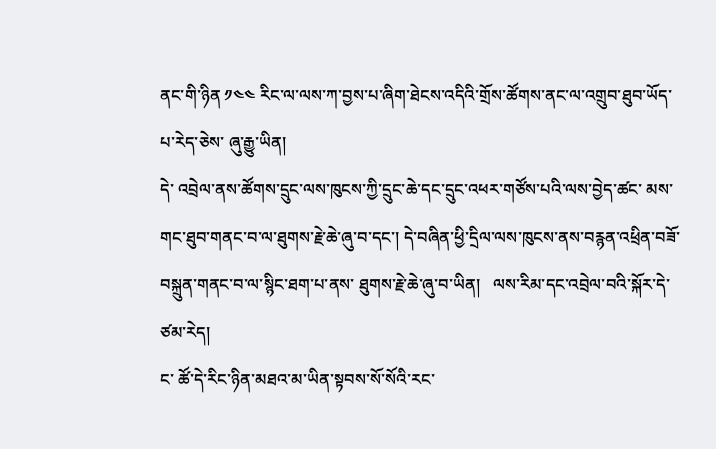ནང་གི་ཉིན ༡༤༤ རིང་ལ་ལས་ཀ་བྱས་པ་ཞིག་ཐེངས་འདིའི་གྲོས་ཚོགས་ནང་ལ་འགྲུབ་ཐུབ་ཡོད་པ་རེད་ཅེས་ ཞུ་རྒྱུ་ཡིན།
དེ་ འབྲེལ་ནས་ཚོགས་དྲུང་ལས་ཁུངས་ཀྱི་དྲུང་ཆེ་དང་དྲུང་འཕར་གཙོས་པའི་ལས་བྱེད་ཚང་ མས་གང་ཐུབ་གནང་བ་ལ་ཐུགས་རྗེ་ཆེ་ཞུ་བ་དང་། དེ་བཞིན་ཕྱི་དྲིལ་ལས་ཁུངས་ནས་བརྙན་འཕྲིན་བཟོ་བསྐྲུན་གནང་བ་ལ་སྙིང་ཐག་པ་ནས་ ཐུགས་རྗེ་ཆེ་ཞུ་བ་ཡིན།   ལས་རིམ་དང་འབྲེལ་བའི་སྐོར་དེ་ཙམ་རེད།
ང་ ཚོ་དེ་རིང་ཉིན་མཐའ་མ་ཡིན་སྟབས་སོ་སོའི་རང་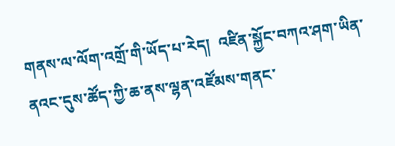གནས་ལ་ལོག་འགྲོ་གི་ཡོད་པ་རེད།  འཛིན་སྐྱོང་བཀའ་ཤག་ཡིན་ནའང་དུས་ཚོད་ཀྱི་ཆ་ནས་ལྷན་འཛོམས་གནང་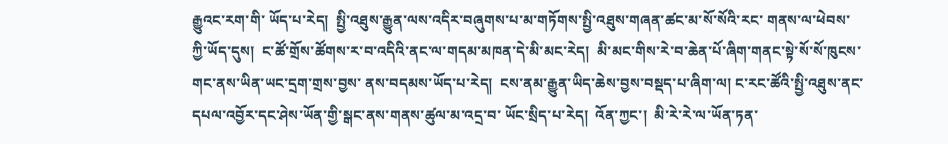རྒྱུའང་རག་གི་ ཡོད་པ་རེད།  སྤྱི་འཐུས་རྒྱུན་ལས་འདིར་བཞུགས་པ་མ་གཏོགས་སྤྱི་འཐུས་གཞན་ཚང་མ་སོ་སོའི་རང་ གནས་ལ་ཕེབས་ཀྱི་ཡོད་དུས།  ང་ཚོ་གྲོས་ཚོགས་ར་བ་འདིའི་ནང་ལ་གདམ་མཁན་དེ་མི་མང་རེད།  མི་མང་གིས་རེ་བ་ཆེན་པོ་ཞིག་གནང་སྟེ་སོ་སོ་ཁུངས་གང་ནས་ཡིན་ཡང་དྲག་གྲས་བྱས་ ནས་བདམས་ཡོད་པ་རེད།  ངས་ནམ་རྒྱུན་ཡིད་ཆེས་བྱས་བསྡད་པ་ཞིག་ལ། ང་རང་ཚོའི་སྤྱི་འཐུས་ནང་དཔལ་འབྱོར་དང་ཤེས་ཡོན་གྱི་སྒང་ནས་གནས་ཚུལ་མ་འདྲ་བ་ ཡོང་སྲིད་པ་རེད།  འོན་ཀྱང་།  མི་རེ་རེ་ལ་ཡོན་ཏན་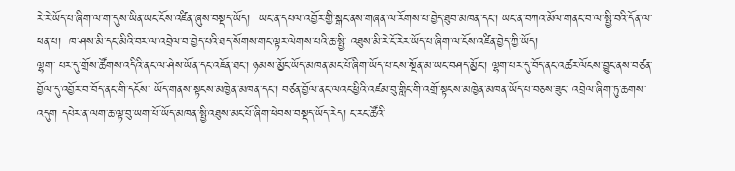རེ་རེ་ཡོད་པ་ཞིག་ལ་ག་དུས་ཡིན་ཡང་ངོས་འཛིན་ཞུས་བསྡད་ཡོད།  ཡང་ན་དཔལ་འབྱོར་གྱི་སྒང་ནས་གཞན་ལ་རོགས་པ་བྱེད་ཐུབ་མཁན་དང་། ཡང་ན་བཀའ་མོལ་གནང་བ་ལ་སྤྱི་བའི་དོན་ལ་ཕན་པ།  ཁ་ཤས་མི་དང་མིའི་བར་ལ་འབྲེལ་བ་བྱེད་པའི་ཐད་སོགས་གང་ལྟར་ལེགས་པའི་ཆ་སྤྱི་ འཐུས་མི་རེ་ངོ་རེར་ཡོད་པ་ཞིག་ལ་ངོས་འཛིན་བྱེད་ཀྱི་ཡོད།
ལྷག་ པར་དུ་གྲོས་ཚོགས་འདིའི་ནང་ལ་ཤེས་ཡོན་དང་འཇོན་ཐང་། ཉམས་མྱོང་ཡོད་མཁན་མང་པོ་ཞིག་ཡོད་པ་ངས་སྔོན་མ་ཡང་བཤད་མྱོང་། ལྷག་པར་དུ་བོད་ནང་འཚར་ལོངས་བྱུང་ནས་བཙན་བྱོལ་དུ་འབྱོར་བ་བོད་ནང་གི་དངོས་ ཡོད་གནས་སྟངས་མཁྱེན་མཁན་དང་། བཙན་བྱོལ་ནང་ལའང་ཕྱིའི་འཛམ་བུ་གླིང་གི་འགྲོ་སྟངས་མཁྱེན་མཁན་ཡོད་པ་བཅས་ཟུང་ འབྲེལ་ཞིག་ཏུ་ཆགས་འདུག དཔེར་ན་ལག་ཆ་ལྟ་བུ་ཡག་པོ་ཡོད་མཁན་སྤྱི་འཐུས་མང་པོ་ཞིག་ཕེབས་བསྡད་ཡོད་རེད། ང་རང་ཚོའི་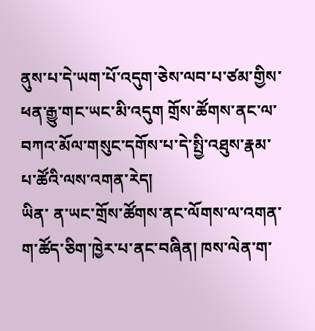ནུས་པ་དེ་ཡག་པོ་འདུག་ཅེས་ལབ་པ་ཙམ་གྱིས་ཕན་རྒྱུ་གང་ཡང་མི་འདུག གྲོས་ཚོགས་ནང་ལ་བཀའ་མོལ་གསུང་དགོས་པ་དེ་སྤྱི་འཐུས་རྣམ་པ་ཚོའི་ལས་འགན་རེད།
ཡིན་ ན་ཡང་གྲོས་ཚོགས་ནང་ལོགས་ལ་འགན་ག་ཚོད་ཅིག་ཁྱེར་པ་ནང་བཞིན། ཁས་ལེན་ག་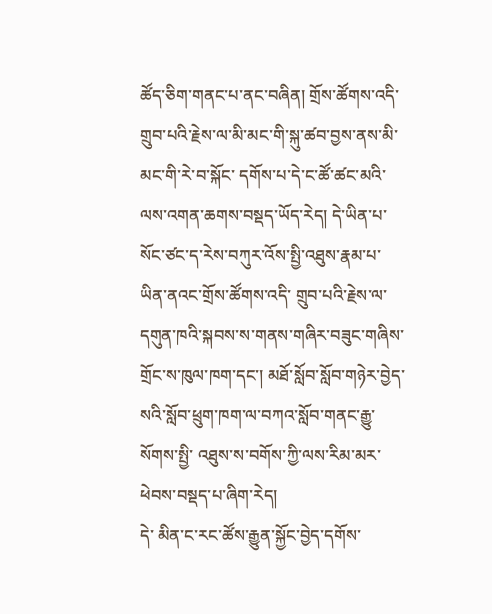ཚོད་ཅིག་གནང་པ་ནང་བཞིན། གྲོས་ཚོགས་འདི་གྲུབ་པའི་རྗེས་ལ་མི་མང་གི་སྐུ་ཚབ་བྱས་ནས་མི་མང་གི་རེ་བ་སྐོང་ དགོས་པ་དེ་ང་ཚོ་ཚང་མའི་ལས་འགན་ཆགས་བསྡད་ཡོད་རེད། དེ་ཡིན་པ་སོང་ཙང་ད་རེས་བཀུར་འོས་སྤྱི་འཐུས་རྣམ་པ་ཡིན་ནའང་གྲོས་ཚོགས་འདི་ གྲུབ་པའི་རྗེས་ལ་དགུན་ཁའི་སྐབས་ས་གནས་གཞིར་བཟུང་གཞིས་གྲོང་ས་ཁུལ་ཁག་དང་། མཐོ་སློབ་སློབ་གཉེར་བྱེད་སའི་སློབ་ཕྲུག་ཁག་ལ་བཀའ་སློབ་གནང་རྒྱུ་སོགས་སྤྱི་ འཐུས་ས་བགོས་ཀྱི་ལས་རིམ་མར་ཕེབས་བསྡད་པ་ཞིག་རེད།
དེ་ མིན་ང་རང་ཚོས་རྒྱུན་སྐྱོང་བྱེད་དགོས་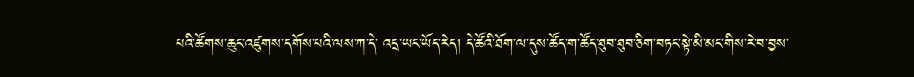པའི་ཚོགས་ཆུང་འཛུགས་དགོས་པའི་ལས་ཀ་དེ་ འདྲ་ཡང་ཡོད་རེད། དེ་ཚོའི་ཐོག་ལ་དུས་ཚོད་ག་ཚོད་ཐུབ་ཐུབ་ཅིག་བཏང་སྟེ་མི་མང་གིས་རེ་བ་བྱས་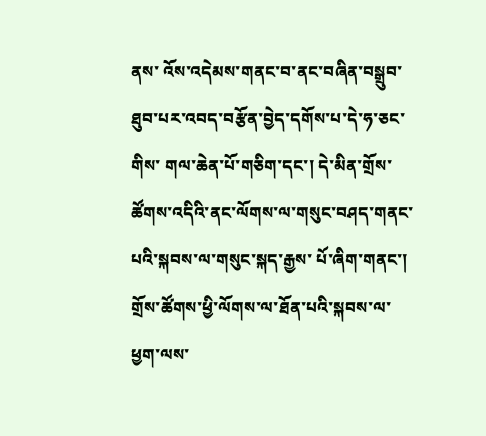ནས་ འོས་འདེམས་གནང་བ་ནང་བཞིན་བསྒྲུབ་ཐུབ་པར་འབད་བརྩོན་བྱེད་དགོས་པ་དེ་ཧ་ཅང་གིས་ གལ་ཆེན་པོ་གཅིག་དང་། དེ་མིན་གྲོས་ཚོགས་འདིའི་ནང་ལོགས་ལ་གསུང་བཤད་གནང་པའི་སྐབས་ལ་གསུང་སྐད་རྒྱས་ པོ་ཞིག་གནང་། གྲོས་ཚོགས་ཕྱི་ལོགས་ལ་ཐོན་པའི་སྐབས་ལ་ཕྱག་ལས་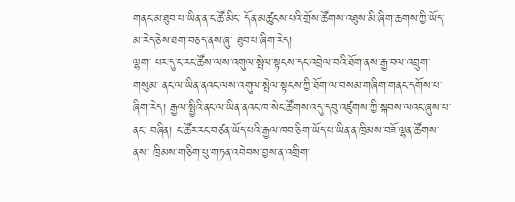གནང་མ་ཐུབ་པ་ཡིན་ན་ང་ཚོ་མིང་ དོན་མཚུངས་པའི་གྲོས་ཚོགས་འཐུས་མི་ཞིག་ཆགས་ཀྱི་ཡོད་མ་རེད་ཅེས་ཐག་བཅད་ནས་ཞུ་ ཐུབ་པ་ཞིག་རེད།
ལྷག་ པར་དུ་ང་རང་ཚོས་ལས་འགུལ་སྤེལ་སྟངས་དང་འབྲེལ་བའི་ཐོག་ནས་རྒྱ་བལ་འབྲུག་གསུམ་ ནང་ལ་ཡིན་ནའང་ལས་འགུལ་སྤེལ་སྟངས་ཀྱི་ཐོག་ལ་བསམ་གཞིག་གནང་དགོས་པ་ཞིག་རེད། རྒྱལ་སྤྱིའི་ནང་ལ་ཡིན་ནའང་ཁ་སེང་ཚོགས་འདུ་དབུ་འཛུགས་ཀྱི་སྐབས་ལའང་ཞུས་པ་ནང་ བཞིན། ང་ཚོར་རང་བཙན་ཡོད་པའི་རྒྱལ་ཁབ་ཅིག་ཡོད་པ་ཡིན་ན་ཁྲིམས་བཟོ་ལྷན་ཚོགས་ནས་ ཁྲིམས་གཅིག་པུ་གཏན་འབེབས་བྱས་ན་འགྲིག་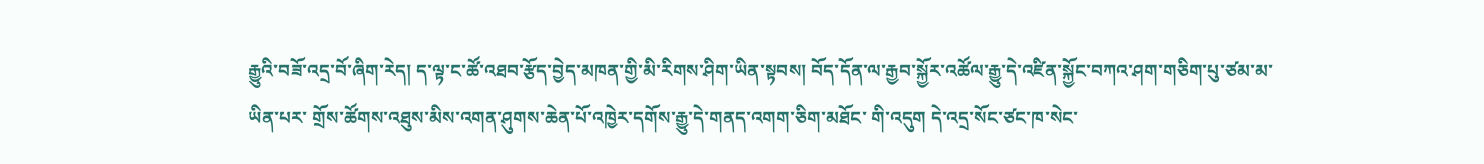རྒྱུའི་བཟོ་འདྲ་བོ་ཞིག་རེད། ད་ལྟ་ང་ཚོ་འཐབ་རྩོད་བྱེད་མཁན་གྱི་མི་རིགས་ཤིག་ཡིན་སྟབས། བོད་དོན་ལ་རྒྱབ་སྐྱོར་འཚོལ་རྒྱུ་དེ་འཛིན་སྐྱོང་བཀའ་ཤག་གཅིག་པུ་ཙམ་མ་ཡིན་པར་ གྲོས་ཚོགས་འཐུས་མིས་འགན་ཤུགས་ཆེན་པོ་འཁྱེར་དགོས་རྒྱུ་དེ་གནད་འགག་ཅིག་མཐོང་ གི་འདུག དེ་འདྲ་སོང་ཙང་ཁ་སེང་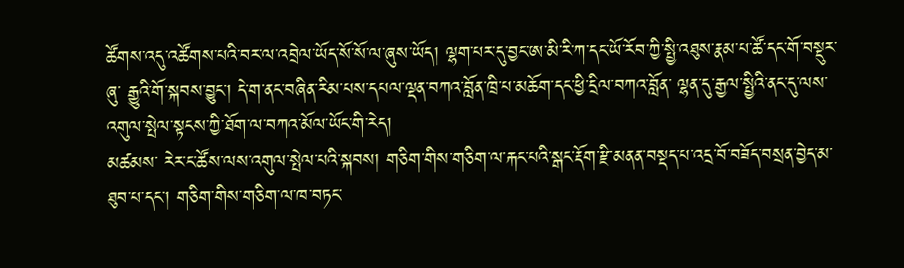ཚོགས་འདུ་འཚོགས་པའི་བར་ལ་འབྲེལ་ཡོད་སོ་སོ་ལ་ཞུས་ཡོད། ལྷག་པར་དུ་བྱང་ཨ་མི་རི་ཀ་དང་ཡོ་རོབ་ཀྱི་སྤྱི་འཐུས་རྣམ་པ་ཚོ་དང་གོ་བསྡུར་ཞུ་ རྒྱུའི་གོ་སྐབས་བྱུང་། དེ་ག་ནང་བཞིན་རིམ་པས་དཔལ་ལྡན་བཀའ་བློན་ཁྲི་པ་མཆོག་དང་ཕྱི་དྲིལ་བཀའ་བློན་ ལྷན་དུ་རྒྱལ་སྤྱིའི་ནང་དུ་ལས་འགུལ་སྤེལ་སྟངས་ཀྱི་ཐོག་ལ་བཀའ་མོལ་ཡོང་གི་རེད།
མཚམས་ རེར་ང་ཚོས་ལས་འགུལ་སྤེལ་པའི་སྐབས། གཅིག་གིས་གཅིག་ལ་རྐང་པའི་སྒང་རྡོག་རྫི་མནན་བསྡད་པ་འདྲ་བོ་བཟོད་བསྲན་བྱེད་མ་ ཐུབ་པ་དང་། གཅིག་གིས་གཅིག་ལ་ཁ་བཏང་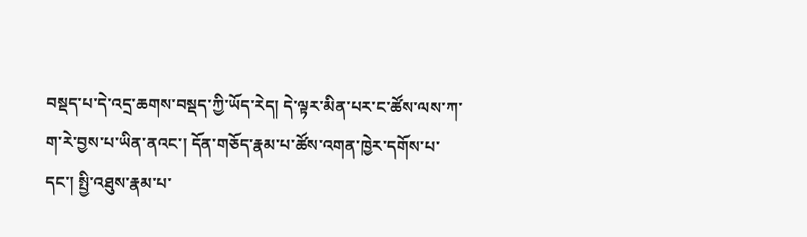བསྡད་པ་དེ་འདྲ་ཆགས་བསྡད་ཀྱི་ཡོད་རེད། དེ་ལྟར་མིན་པར་ང་ཚོས་ལས་ཀ་ག་རེ་བྱས་པ་ཡིན་ནའང་། དོན་གཅོད་རྣམ་པ་ཚོས་འགན་ཁྱེར་དགོས་པ་དང་། སྤྱི་འཐུས་རྣམ་པ་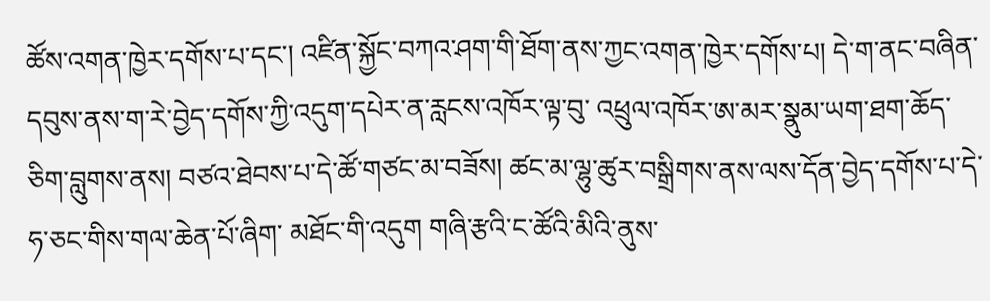ཚོས་འགན་ཁྱེར་དགོས་པ་དང་། འཛིན་སྐྱོང་བཀའ་ཤག་གི་ཐོག་ནས་ཀྱང་འགན་ཁྱེར་དགོས་པ། དེ་ག་ནང་བཞིན་དབུས་ནས་ག་རེ་བྱེད་དགོས་ཀྱི་འདུག་དཔེར་ན་རླངས་འཁོར་ལྟ་བུ་ འཕྲུལ་འཁོར་ཨ་མར་སྣུམ་ཡག་ཐག་ཆོད་ཅིག་བླུགས་ནས། བཙའ་ཐེབས་པ་དེ་ཚོ་གཙང་མ་བཟོས། ཚང་མ་ལྷུ་ཚུར་བསྒྲིགས་ནས་ལས་དོན་བྱེད་དགོས་པ་དེ་ཧ་ཅང་གིས་གལ་ཆེན་པོ་ཞིག་ མཐོང་གི་འདུག གཞི་རྩའི་ང་ཚོའི་མིའི་ནུས་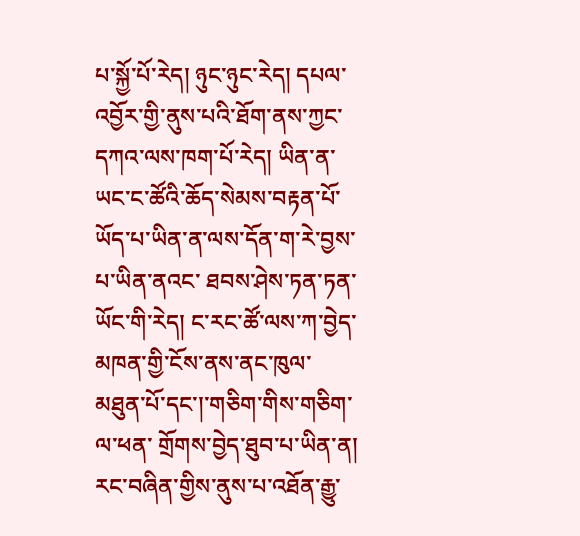པ་སྐྱོ་པོ་རེད། ཉུང་ཉུང་རེད། དཔལ་འབྱོར་གྱི་ནུས་པའི་ཐོག་ནས་ཀྱང་དཀའ་ལས་ཁག་པོ་རེད། ཡིན་ན་ཡང་ང་ཚོའི་ཆོད་སེམས་བརྟན་པོ་ཡོད་པ་ཡིན་ན་ལས་དོན་ག་རེ་བྱས་པ་ཡིན་ནའང་ ཐབས་ཤེས་ཏན་ཏན་ཡོང་གི་རེད། ང་རང་ཚོ་ལས་ཀ་བྱེད་མཁན་གྱི་ངོས་ནས་ནང་ཁུལ་མཐུན་པོ་དང་།་གཅིག་གིས་གཅིག་ལ་ཕན་ གྲོགས་བྱེད་ཐུབ་པ་ཡིན་ན། རང་བཞིན་གྱིས་ནུས་པ་འཐོན་རྒྱུ་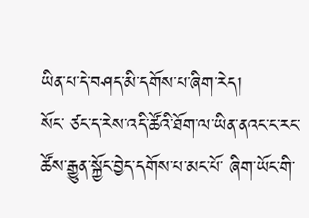ཡིན་པ་དེ་བཤད་མི་དགོས་པ་ཞིག་རེད།
སོང་ ཙང་ད་རེས་འདི་ཚོའི་ཐོག་ལ་ཡིན་ནའང་ང་རང་ཚོས་རྒྱུན་སྐྱོང་བྱེད་དགོས་པ་མང་པོ་ ཞིག་ཡོང་གི་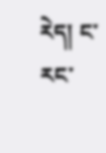རེད། ང་རང་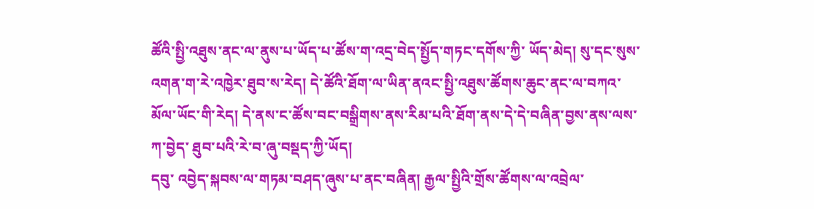ཚོའི་སྤྱི་འཐུས་ནང་ལ་ནུས་པ་ཡོད་པ་ཚོས་ག་འདྲ་བེད་སྤྱོད་གཏང་དགོས་ཀྱི་ ཡོད་མེད། སུ་དང་སུས་འགན་ག་རེ་འཁྱེར་ཐུབ་ས་རེད། དེ་ཚོའི་ཐོག་ལ་ཡིན་ནའང་སྤྱི་འཐུས་ཚོགས་ཆུང་ནང་ལ་བཀའ་མོལ་ཡོང་གི་རེད། དེ་ནས་ང་ཚོས་བང་བསྒྲིགས་ནས་རིམ་པའི་ཐོག་ནས་དེ་དེ་བཞིན་བྱས་ནས་ལས་ཀ་བྱེད་ ཐུབ་པའི་རེ་བ་ཞུ་བསྡད་ཀྱི་ཡོད།
དབུ་ འབྱེད་སྐབས་ལ་གཏམ་བཤད་ཞུས་པ་ནང་བཞིན། རྒྱལ་སྤྱིའི་གྲོས་ཚོགས་ལ་འབྲེལ་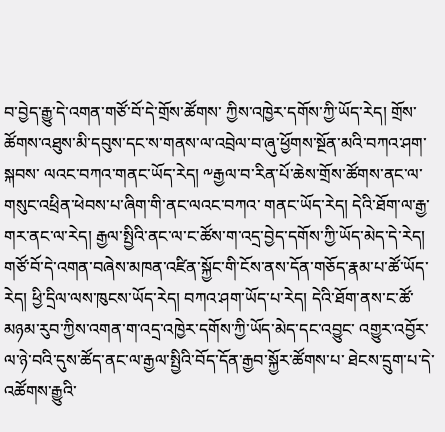བ་བྱེད་རྒྱུ་དེ་འགན་གཙོ་བོ་དེ་གྲོས་ཚོགས་ ཀྱིས་འཁྱེར་དགོས་ཀྱི་ཡོད་རེད། གྲོས་ཚོགས་འཐུས་མི་དབུས་དང་ས་གནས་ལ་འབྲེལ་བ་ཞུ་ཕྱོགས་སྔོན་མའི་བཀའ་ཤག་སྐབས་ ལའང་བཀའ་གནང་ཡོད་རེད། ༸རྒྱལ་བ་རིན་པོ་ཆེས་གྲོས་ཚོགས་ནང་ལ་གསུང་འཕྲིན་ཕེབས་པ་ཞིག་གི་ནང་ལའང་བཀའ་ གནང་ཡོད་རེད། དེའི་ཐོག་ལ་རྒྱ་གར་ནང་ལ་རེད། རྒྱལ་སྤྱིའི་ནང་ལ་ང་ཚོས་ག་འདྲ་བྱེད་དགོས་ཀྱི་ཡོད་མེད་དེ་རེད། གཙོ་བོ་དེ་འགན་བཞེས་མཁན་འཛིན་སྐྱོང་གི་ངོས་ནས་དོན་གཅོད་རྣམ་པ་ཚོ་ཡོད་རེད། ཕྱི་དྲིལ་ལས་ཁུངས་ཡོད་རེད། བཀའ་ཤག་ཡོད་པ་རེད། དེའི་ཐོག་ནས་ང་ཚོ་མཉམ་རུབ་ཀྱིས་འགན་ག་འདྲ་འཁྱེར་དགོས་ཀྱི་ཡོད་མེད་དང་འབྱུང་ འགྱུར་འབྱོར་ལ་ཉེ་བའི་དུས་ཚོད་ནང་ལ་རྒྱལ་སྤྱིའི་བོད་དོན་རྒྱབ་སྐྱོར་ཚོགས་པ་ ཐེངས་དྲུག་པ་དེ་འཚོགས་རྒྱུའི་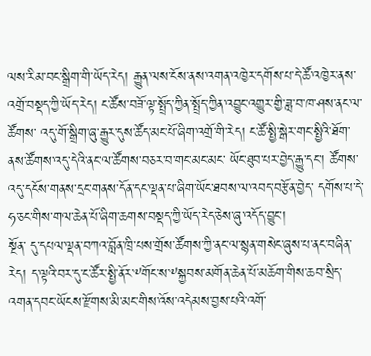ལས་རིམ་བང་སྒྲིག་གི་ཡོད་རེད། རྒྱུན་ལས་ངོས་ནས་འགན་འཁྱེར་དགོས་པ་དེ་ཚོ་འཁྱེར་ནས་འགྲོ་བསྡད་ཀྱི་ཡོད་རེད། ང་ཚོས་བཟོ་ལྟ་སྤྲོད་ཀྱིན་སྤྲོད་ཀྱིན་འབྱུང་འགྱུར་གྱི་ཟླ་བ་ཁ་ཤས་ནང་ལ་ཚོགས་ འདུ་གོ་སྒྲིག་ཞུ་རྒྱུར་དུས་ཚོད་མང་པོ་ཞིག་འགྲོ་གི་རེད། ང་ཚོ་སྤྱི་སྒེར་གང་སྤྱིའི་ཐོག་ནས་ཚོགས་འདུ་དེའི་ནང་ལ་ཚོགས་བཅར་བ་གང་མང་མང་ ཡོང་ཐུབ་པར་བྱེད་རྒྱུ་དང་། ཚོགས་འདུ་དངོས་གནས་དྲང་གནས་དོན་དང་ལྡན་པ་ཞིག་ཡོང་ཐབས་ལ་འབད་བརྩོན་བྱེད་ དགོས་པ་དེ་ཧ་ཅང་གིས་གལ་ཆེན་པོ་ཞིག་ཆགས་བསྡད་ཀྱི་ཡོད་རེད་ཅེས་ཞུ་འདོད་བྱུང་།
སྔོན་ དུ་དཔལ་ལྡན་བཀའ་བློན་ཁྲི་པས་གྲོས་ཚོགས་ཀྱི་ནང་ལ་སྙན་གསེང་ཞུས་པ་ནང་བཞིན་ རེད། ད་ལྟའི་བར་དུ་ང་ཚོར་སྤྱི་ནོར་༸གོང་ས་༸སྐྱབས་མགོན་ཆེན་པོ་མཆོག་གིས་ཆབ་སྲིད་ འགན་དབང་ཡོངས་རྫོགས་མི་མང་གིས་འོས་འདེམས་བྱས་པའི་འགོ་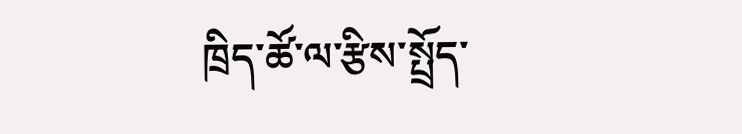ཁྲིད་ཚོ་ལ་རྩིས་སྤྲོད་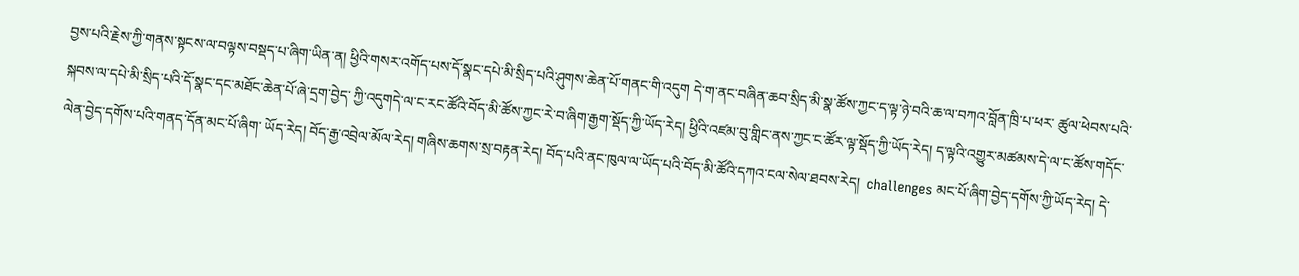བྱས་པའི་རྗེས་ཀྱི་གནས་སྟངས་ལ་བལྟས་བསྡད་པ་ཞིག་ཡིན་ན། ཕྱིའི་གསར་འགོད་པས་དོ་སྣང་དཔེ་མི་སྲིད་པའི་ཤུགས་ཆེན་པོ་གནང་གི་འདུག དེ་ག་ནང་བཞིན་ཆབ་སྲིད་མི་སྣ་ཚོས་ཀྱང་ད་ལྟ་ཉེ་བའི་ཆ་ལ་བཀའ་བློན་ཁྲི་པ་ཕར་ ཚུལ་ཕེབས་པའི་སྐབས་ལ་དཔེ་མི་སྲིད་པའི་དོ་སྣང་དང་མཐོང་ཆེན་པོ་ཞེ་དྲག་བྱེད་ ཀྱི་འདུགདེ་ལ་ང་རང་ཚོའི་བོད་མི་ཚོས་ཀྱང་རེ་བ་ཞིག་རྒྱག་སྡོད་ཀྱི་ཡོད་རེད། ཕྱིའི་འཛམ་བུ་གླིང་ནས་ཀྱང་ང་ཚོར་ལྟ་སྡོད་ཀྱི་ཡོད་རེད། ད་ལྟའི་འགྱུར་མཚམས་དེ་ལ་ང་ཚོས་གདོང་ལེན་བྱེད་དགོས་པའི་གནད་དོན་མང་པོ་ཞིག་ ཡོད་རེད། བོད་རྒྱ་འབྲེལ་མོལ་རེད། གཞིས་ཆགས་སྲ་བརྟན་རེད། བོད་པའི་ནང་ཁུལ་ལ་ཡོད་པའི་བོད་མི་ཚོའི་དཀའ་ངལ་སེལ་ཐབས་རེད།  challenges མང་པོ་ཞིག་བྱེད་དགོས་ཀྱི་ཡོད་རེད། དེ་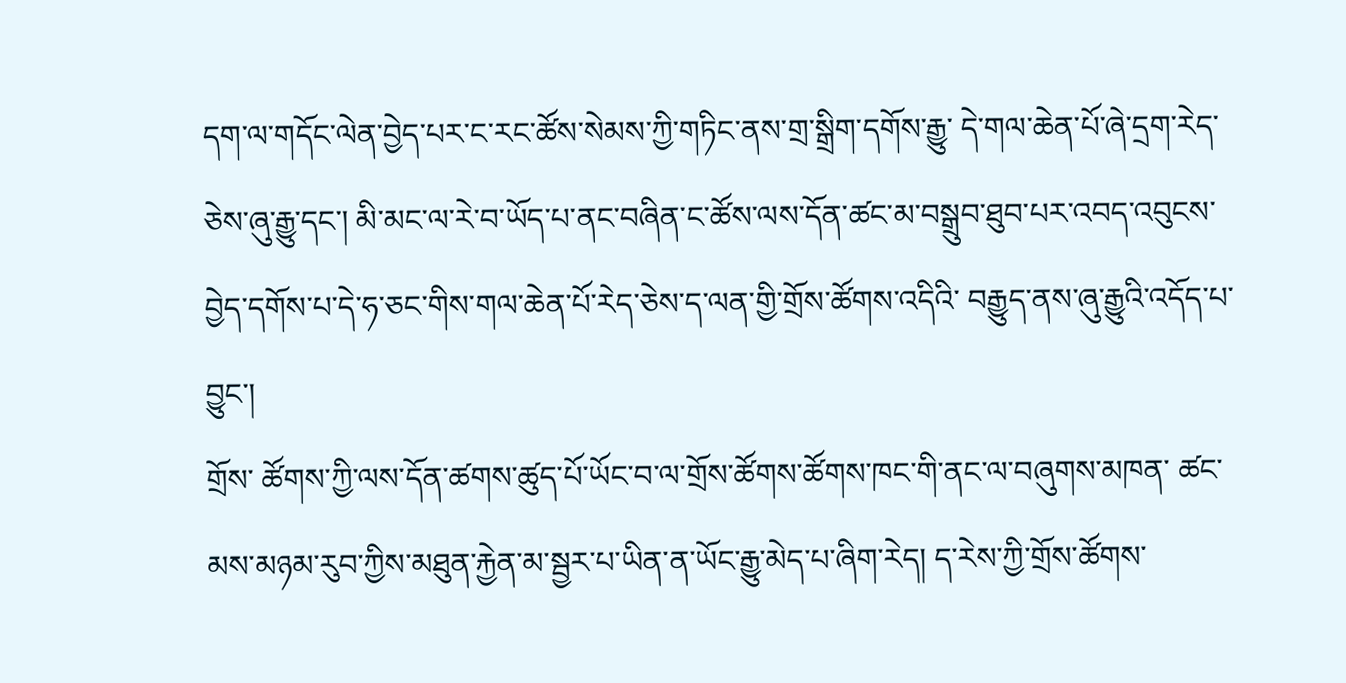དག་ལ་གདོང་ལེན་བྱེད་པར་ང་རང་ཚོས་སེམས་ཀྱི་གཏིང་ནས་གྲ་སྒྲིག་དགོས་རྒྱུ་ དེ་གལ་ཆེན་པོ་ཞེ་དྲག་རེད་ཅེས་ཞུ་རྒྱུ་དང་། མི་མང་ལ་རེ་བ་ཡོད་པ་ནང་བཞིན་ང་ཚོས་ལས་དོན་ཚང་མ་བསྒྲུབ་ཐུབ་པར་འབད་འབུངས་ བྱེད་དགོས་པ་དེ་ཧ་ཅང་གིས་གལ་ཆེན་པོ་རེད་ཅེས་ད་ལན་གྱི་གྲོས་ཚོགས་འདིའི་ བརྒྱུད་ནས་ཞུ་རྒྱུའི་འདོད་པ་བྱུང་།
གྲོས་ ཚོགས་ཀྱི་ལས་དོན་ཚགས་ཚུད་པོ་ཡོང་བ་ལ་གྲོས་ཚོགས་ཚོགས་ཁང་གི་ནང་ལ་བཞུགས་མཁན་ ཚང་མས་མཉམ་རུབ་ཀྱིས་མཐུན་རྐྱེན་མ་སྦྱར་པ་ཡིན་ན་ཡོང་རྒྱུ་མེད་པ་ཞིག་རེད། ད་རེས་ཀྱི་གྲོས་ཚོགས་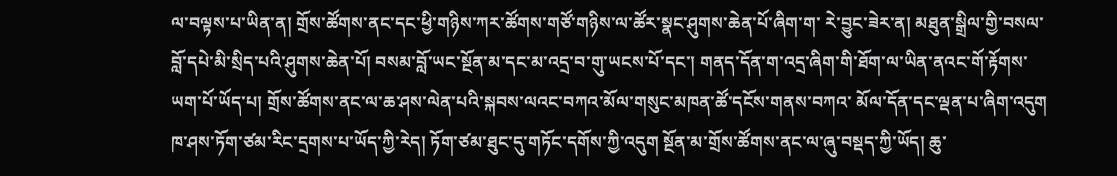ལ་བལྟས་པ་ཡིན་ན། གྲོས་ཚོགས་ནང་དང་ཕྱི་གཉིས་ཀར་ཚོགས་གཙོ་གཉིས་ལ་ཚོར་སྣང་ཤུགས་ཆེན་པོ་ཞིག་ག་ རེ་བྱུང་ཟེར་ན། མཐུན་སྒྲིལ་གྱི་བསལ་བློ་དཔེ་མི་སྲིད་པའི་ཤུགས་ཆེན་པོ། བསམ་བློ་ཡང་སྔོན་མ་དང་མ་འདྲ་བ་གུ་ཡངས་པོ་དང་། གནད་དོན་ག་འདྲ་ཞིག་གི་ཐོག་ལ་ཡིན་ནའང་གོ་རྟོགས་ཡག་པོ་ཡོད་པ། གྲོས་ཚོགས་ནང་ལ་ཆ་ཤས་ལེན་པའི་སྐབས་ལའང་བཀའ་མོལ་གསུང་མཁན་ཚོ་དངོས་གནས་བཀའ་ མོལ་དོན་དང་ལྡན་པ་ཞིག་འདུག ཁ་ཤས་ཏོག་ཙམ་རིང་དྲགས་པ་ཡོད་ཀྱི་རེད། ཏོག་ཙམ་ཐུང་དུ་གཏོང་དགོས་ཀྱི་འདུག སྔོན་མ་གྲོས་ཚོགས་ནང་ལ་ཞུ་བསྡད་ཀྱི་ཡོད། ཆུ་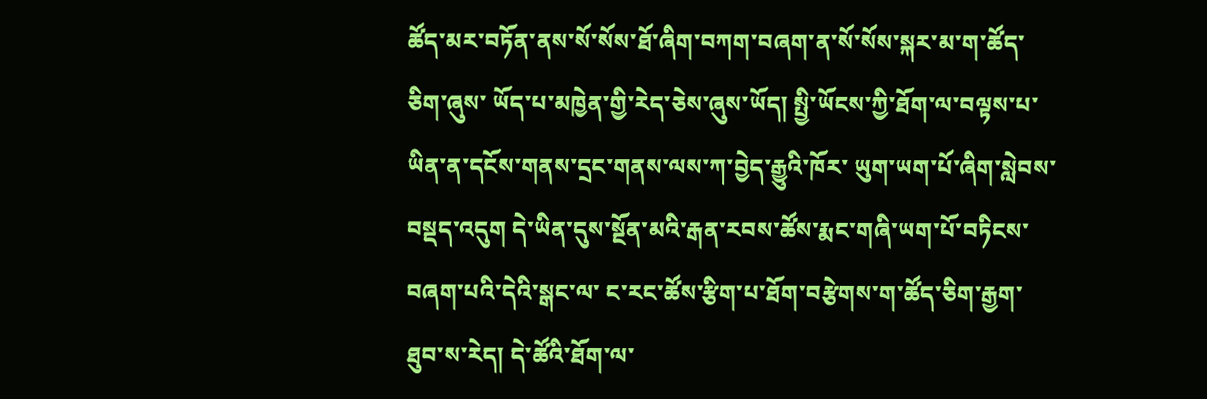ཚོད་མར་བཏོན་ནས་སོ་སོས་ཐོ་ཞིག་བཀག་བཞག་ན་སོ་སོས་སྐར་མ་ག་ཚོད་ཅིག་ཞུས་ ཡོད་པ་མཁྱེན་གྱི་རེད་ཅེས་ཞུས་ཡོད། སྤྱི་ཡོངས་ཀྱི་ཐོག་ལ་བལྟས་པ་ཡིན་ན་དངོས་གནས་དྲང་གནས་ལས་ཀ་བྱེད་རྒྱུའི་ཁོར་ ཡུག་ཡག་པོ་ཞིག་སླེབས་བསྡད་འདུག དེ་ཡིན་དུས་སྔོན་མའི་རྒན་རབས་ཚོས་རྨང་གཞི་ཡག་པོ་བཏིངས་བཞག་པའི་དེའི་སྒང་ལ་ ང་རང་ཚོས་རྩིག་པ་ཐོག་བརྩེགས་ག་ཚོད་ཅིག་རྒྱག་ཐུབ་ས་རེད། དེ་ཚོའི་ཐོག་ལ་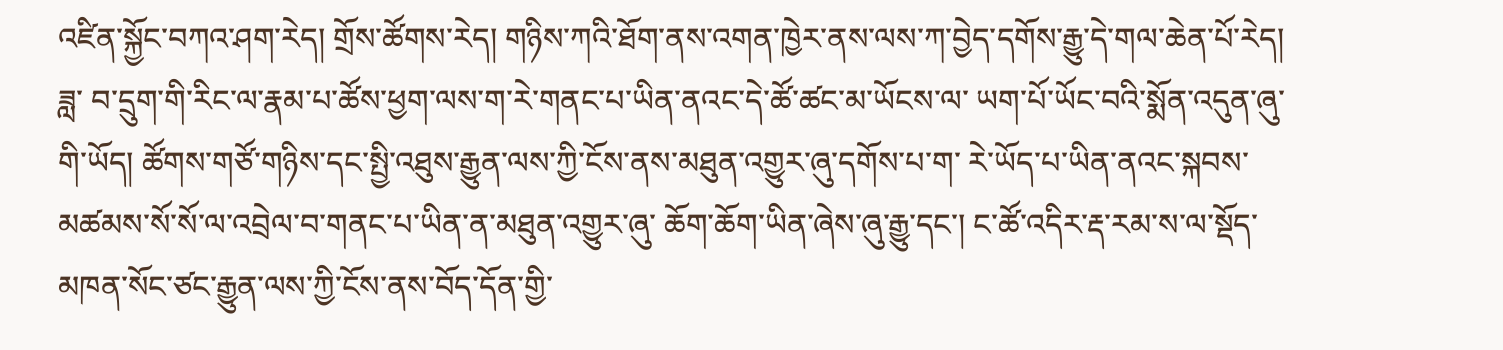འཛིན་སྐྱོང་བཀའ་ཤག་རེད། གྲོས་ཚོགས་རེད། གཉིས་ཀའི་ཐོག་ནས་འགན་ཁྱེར་ནས་ལས་ཀ་བྱེད་དགོས་རྒྱུ་དེ་གལ་ཆེན་པོ་རེད།
ཟླ་ བ་དྲུག་གི་རིང་ལ་རྣམ་པ་ཚོས་ཕྱག་ལས་ག་རེ་གནང་པ་ཡིན་ནའང་དེ་ཚོ་ཚང་མ་ཡོངས་ལ་ ཡག་པོ་ཡོང་བའི་སྨོན་འདུན་ཞུ་གི་ཡོད། ཚོགས་གཙོ་གཉིས་དང་སྤྱི་འཐུས་རྒྱུན་ལས་ཀྱི་ངོས་ནས་མཐུན་འགྱུར་ཞུ་དགོས་པ་ག་ རེ་ཡོད་པ་ཡིན་ནའང་སྐབས་མཚམས་སོ་སོ་ལ་འབྲེལ་བ་གནང་པ་ཡིན་ན་མཐུན་འགྱུར་ཞུ་ ཆོག་ཆོག་ཡིན་ཞེས་ཞུ་རྒྱུ་དང་། ང་ཚོ་འདིར་རྡ་རམ་ས་ལ་སྡོད་མཁན་སོང་ཙང་རྒྱུན་ལས་ཀྱི་ངོས་ནས་བོད་དོན་གྱི་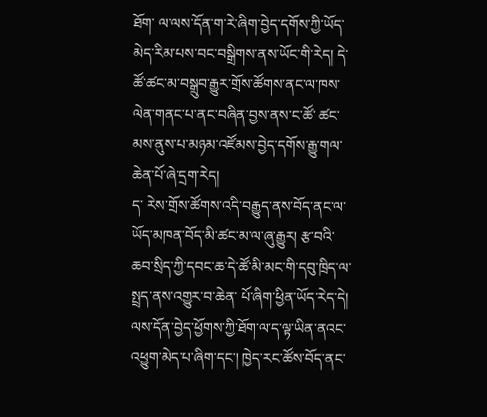ཐོག་ ལ་ལས་དོན་ག་རེ་ཞིག་བྱེད་དགོས་ཀྱི་ཡོད་མེད་རིམ་པས་བང་བསྒྲིགས་ནས་ཡོང་གི་རེད། དེ་ཚོ་ཚང་མ་བསྒྲུབ་རྒྱུར་གྲོས་ཚོགས་ནང་ལ་ཁས་ལེན་གནང་པ་ནང་བཞིན་བྱས་ནས་ང་ཚོ་ ཚང་མས་ནུས་པ་མཉམ་འཛོམས་བྱེད་དགོས་རྒྱུ་གལ་ཆེན་པོ་ཞེ་དྲག་རེད།
ད་ རེས་གྲོས་ཚོགས་འདི་བརྒྱུད་ནས་བོད་ནང་ལ་ཡོད་མཁན་བོད་མི་ཚང་མ་ལ་ཞུ་རྒྱུར། རྩ་བའི་ཆབ་སྲིད་ཀྱི་དབང་ཆ་དེ་ཚོ་མི་མང་གི་དབུ་ཁྲིད་ལ་སྤྲད་ནས་འགྱུར་བ་ཆེན་ པོ་ཞིག་ཕྱིན་ཡོད་རེད་དེ། ལས་དོན་བྱེད་ཕྱོགས་ཀྱི་ཐོག་ལ་ད་ལྟ་ཡིན་ནའང་འཕྱུག་མེད་པ་ཞིག་དང་། ཁྱེད་རང་ཚོས་བོད་ནང་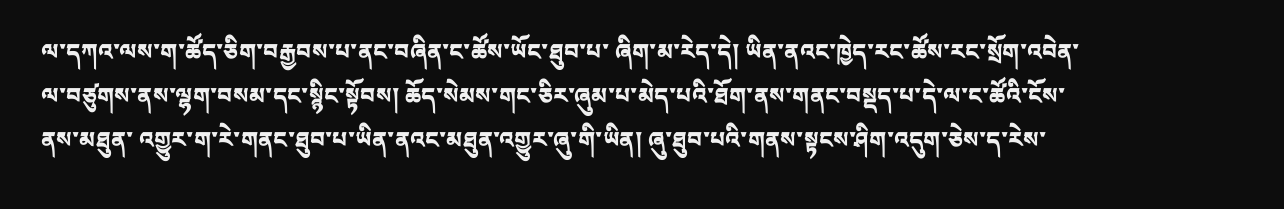ལ་དཀའ་ལས་ག་ཚོད་ཅིག་བརྒྱབས་པ་ནང་བཞིན་ང་ཚོས་ཡོང་ཐུབ་པ་ ཞིག་མ་རེད་དེ། ཡིན་ནའང་ཁྱེད་རང་ཚོས་རང་སྲོག་འབེན་ལ་བཙུགས་ནས་ལྷག་བསམ་དང་སྙིང་སྟོབས། ཆོད་སེམས་གང་ཅིར་ཞུམ་པ་མེད་པའི་ཐོག་ནས་གནང་བསྡད་པ་དེ་ལ་ང་ཚོའི་ངོས་ནས་མཐུན་ འགྱུར་ག་རེ་གནང་ཐུབ་པ་ཡིན་ནའང་མཐུན་འགྱུར་ཞུ་གི་ཡིན། ཞུ་ཐུབ་པའི་གནས་སྟངས་ཤིག་འདུག་ཅེས་ད་རེས་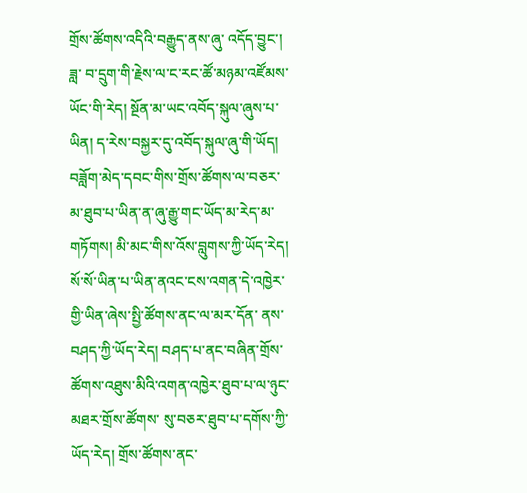གྲོས་ཚོགས་འདིའི་བརྒྱུད་ནས་ཞུ་ འདོད་བྱུང་།
ཟླ་ བ་དྲུག་གི་རྗེས་ལ་ང་རང་ཚོ་མཉམ་འཛོམས་ཡོང་གི་རེད། སྔོན་མ་ཡང་འབོད་སྐུལ་ཞུས་པ་ཡིན། ད་རེས་བསྐྱར་དུ་འབོད་སྐུལ་ཞུ་གི་ཡོད། བཟློག་མེད་དབང་གིས་གྲོས་ཚོགས་ལ་བཅར་མ་ཐུབ་པ་ཡིན་ན་ཞུ་རྒྱུ་གང་ཡོད་མ་རེད་མ་ གཏོགས། མི་མང་གིས་འོས་བླུགས་ཀྱི་ཡོད་རེད། སོ་སོ་ཡིན་པ་ཡིན་ནའང་ངས་འགན་དེ་འཁྱེར་གྱི་ཡིན་ཞེས་སྤྱི་ཚོགས་ནང་ལ་མར་དོན་ ནས་བཤད་ཀྱི་ཡོད་རེད། བཤད་པ་ནང་བཞིན་གྲོས་ཚོགས་འཐུས་མིའི་འགན་འཁྱེར་ཐུབ་པ་ལ་ཉུང་མཐར་གྲོས་ཚོགས་ སུ་བཅར་ཐུབ་པ་དགོས་ཀྱི་ཡོད་རེད། གྲོས་ཚོགས་ནང་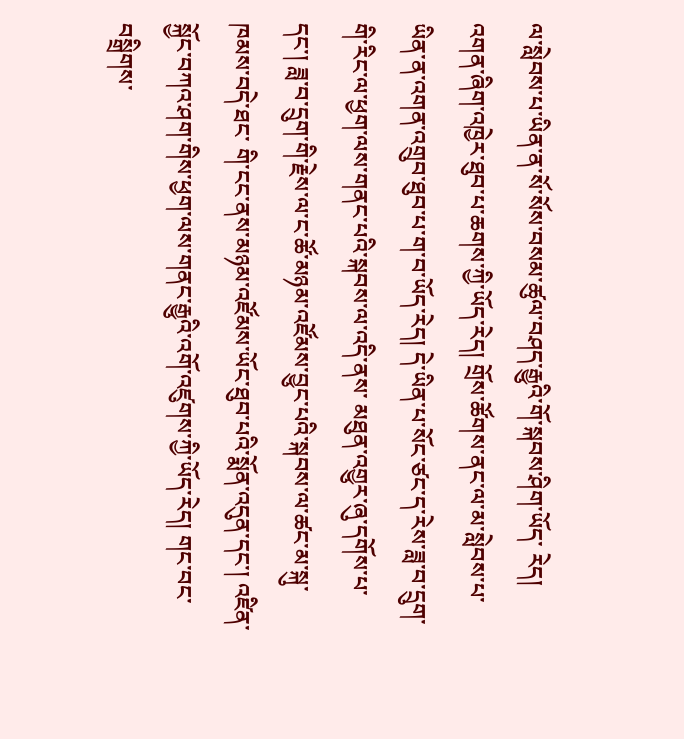ལ་སླེབས་པ་ཡིན་ན་སོ་སོས་བསམ་ཚུལ་བཤད་རྒྱུའི་གོ་སྐབས་ཤིག་ཡོད་ རེད། འགན་ཞིག་འཁྱེར་ཐུབ་པ་ཆགས་ཀྱི་ཡོད་རེད། གྲོས་ཚོགས་ནང་ལ་མ་སླེབས་པ་ཡིན་ན་འགན་འགྲུབ་ཐུབ་པ་ག་བ་ཡོད་རེད། དེ་ཡིན་པ་སོང་ཙང་ད་རེས་ཟླ་བ་དྲུག་གི་རིང་ལ་ཕྱག་ལས་གནང་པའི་སྐབས་ལ་འདི་ནས་ མཐུན་འགྱུར་ཞུ་དགོས་པ་དང་། ཟླ་བ་དྲུག་གི་རྗེས་ལ་ང་ཚོ་མཉམ་འཛོམས་བྱུང་པའི་སྐབས་ལ་ཚང་མ་སྐུ་ཁམས་བདེ་ཐང་ གི་ངང་ནས་མཉམ་འཛོམས་ཡོང་ཐུབ་པའི་སྨོན་འདུན་དང་། འཛིན་སྐྱོང་བཀའ་ཤག་གིས་ཕྱག་ལས་གནང་རྒྱུའི་འགོ་འཛུགས་ཀྱི་ཡོད་རེད། གང་བང་བསྒྲིགས་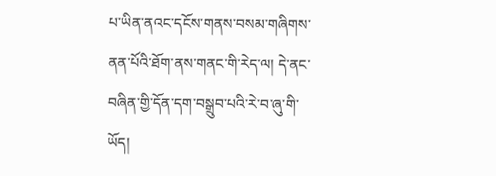པ་ཡིན་ནའང་དངོས་གནས་བསམ་གཞིགས་ནན་པོའི་ཐོག་ནས་གནང་གི་རེད་ལ། དེ་ནང་བཞིན་གྱི་དོན་དག་བསྒྲུབ་པའི་རེ་བ་ཞུ་གི་ཡོད།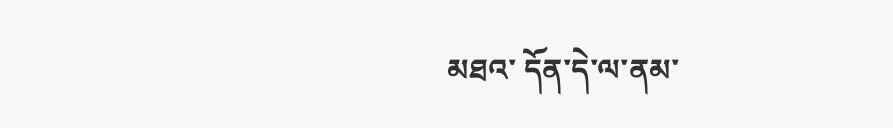མཐའ་ དོན་དེ་ལ་ནམ་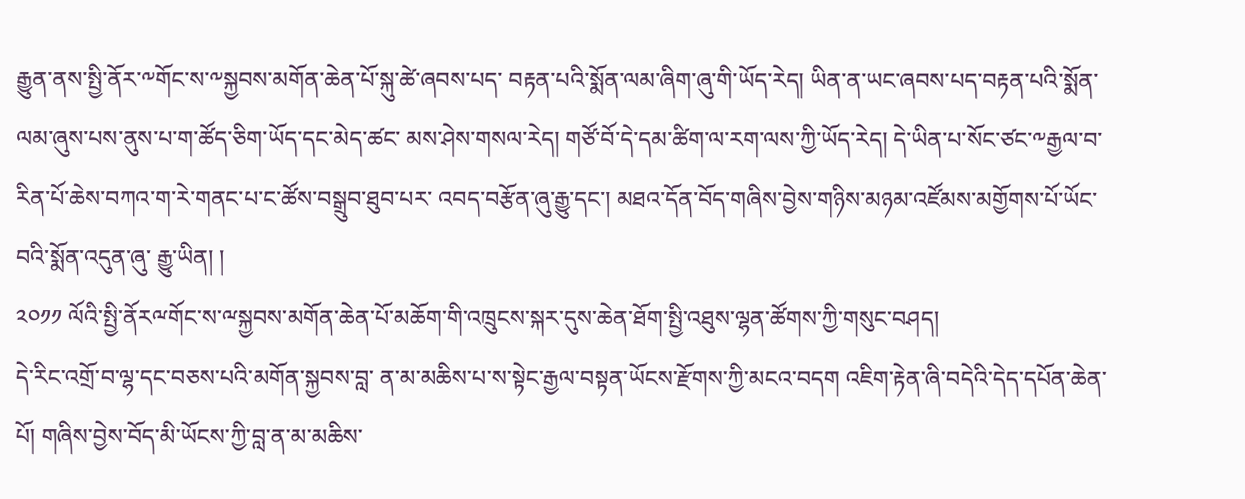རྒྱུན་ནས་སྤྱི་ནོར་༸གོང་ས་༸སྐྱབས་མགོན་ཆེན་པོ་སྐུ་ཚེ་ཞབས་པད་ བརྟན་པའི་སྨོན་ལམ་ཞིག་ཞུ་གི་ཡོད་རེད། ཡིན་ན་ཡང་ཞབས་པད་བརྟན་པའི་སྨོན་ལམ་ཞུས་པས་ནུས་པ་ག་ཚོད་ཅིག་ཡོད་དང་མེད་ཚང་ མས་ཤེས་གསལ་རེད། གཙོ་བོ་དེ་དམ་ཚིག་ལ་རག་ལས་ཀྱི་ཡོད་རེད། དེ་ཡིན་པ་སོང་ཙང་༸རྒྱལ་བ་རིན་པོ་ཆེས་བཀའ་ག་རེ་གནང་པ་ང་ཚོས་བསྒྲུབ་ཐུབ་པར་ འབད་བརྩོན་ཞུ་རྒྱུ་དང་། མཐའ་དོན་བོད་གཞིས་བྱེས་གཉིས་མཉམ་འཛོམས་མགྱོགས་པོ་ཡོང་བའི་སྨོན་འདུན་ཞུ་ རྒྱུ་ཡིན། །
༢༠༡༡ ལོའི་སྤྱི་ནོརྋགོང་ས་ྋསྐྱབས་མགོན་ཆེན་པོ་མཆོག་གི་འཁྲུངས་སྐར་དུས་ཆེན་ཐོག་སྤྱི་འཐུས་ལྷན་ཚོགས་ཀྱི་གསུང་བཤད།
དེ་རིང་འགྲོ་བ་ལྷ་དང་བཅས་པའི་མགོན་སྐྱབས་བླ་ ན་མ་མཆིས་པ་ས་སྟེང་རྒྱལ་བསྟན་ཡོངས་རྫོགས་ཀྱི་མངའ་བདག འཇིག་རྟེན་ཞི་བདེའི་དེད་དཔོན་ཆེན་པོ། གཞིས་བྱེས་བོད་མི་ཡོངས་ཀྱི་བླ་ན་མ་མཆིས་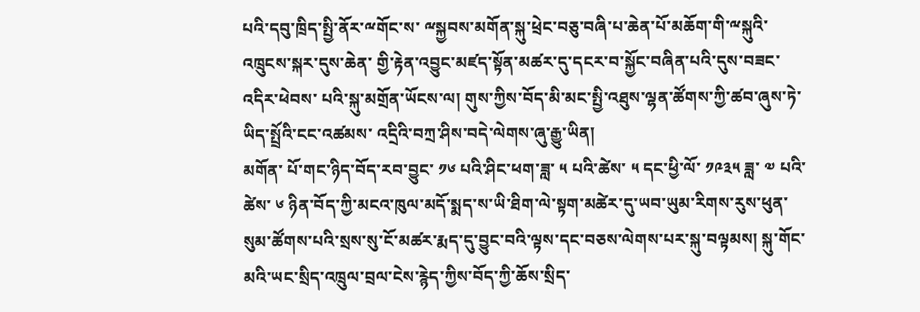པའི་དབུ་ཁྲིད་སྤྱི་ནོར་ྋགོང་ས་ ྋསྐྱབས་མགོན་སྐུ་ཕྲེང་བཅུ་བཞི་པ་ཆེན་པོ་མཆོག་གི་ྋསྐུའི་འཁྲུངས་སྐར་དུས་ཆེན་ གྱི་རྟེན་འབྱུང་མཛད་སྟོན་མཚར་དུ་དངར་བ་སྐྱོང་བཞིན་པའི་དུས་བཟང་འདིར་ཕེབས་ པའི་སྐུ་མགྲོན་ཡོངས་ལ། གུས་ཀྱིས་བོད་མི་མང་སྤྱི་འཐུས་ལྷན་ཚོགས་ཀྱི་ཚབ་ཞུས་ཏེ་ཡིད་སྤྲོའི་ངང་འཚམས་ འདྲིའི་བཀྲ་ཤིས་བདེ་ལེགས་ཞུ་རྒྱུ་ཡིན།
མགོན་ པོ་གང་ཉིད་བོད་རབ་བྱུང་ ༡༦ པའི་ཤིང་ཕག་ཟླ་ ༥ པའི་ཚེས་ ༥ དང་ཕྱི་ལོ་ ༡༩༣༥ ཟླ་ ༧ པའི་ཚེས་ ༦ ཉིན་བོད་ཀྱི་མངའ་ཁུལ་མདོ་སྨད་ས་ཡི་ཐིག་ལེ་སྟག་མཚེར་དུ་ཡབ་ཡུམ་རིགས་རུས་ཕུན་ སུམ་ཚོགས་པའི་སྲས་སུ་ངོ་མཚར་རྨད་དུ་བྱུང་བའི་ལྟས་དང་བཅས་ལེགས་པར་སྐུ་བལྟམས། སྐུ་གོང་མའི་ཡང་སྲིད་འཁྲུལ་བྲལ་ངེས་རྙེད་ཀྱིས་བོད་ཀྱི་ཆོས་སྲིད་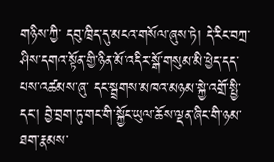གཉིས་ཀྱི་ དབུ་ཁྲིད་དུ་མངའ་གསོལ་ཞུས་ཏེ། དེ་རིང་བཀྲ་ཤིས་དགའ་སྟོན་གྱི་ཉིན་མོ་འདིར་སྒོ་གསུམ་མི་ཕྱེད་དད་པས་འཚམས་ཞུ་ དང་སྦྲགས་མཁའ་མཉམ་སྐྱེ་འགྲོ་སྤྱི་དང་། བྱེ་བྲག་ཏུ་གང་གི་སྐྱོང་ཡུལ་ཆོས་ལྡན་ཞིང་གི་ཉམ་ཐག་རྣམས་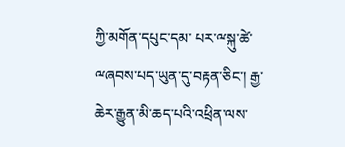ཀྱི་མགོན་དཔུང་དམ་ པར་ྋསྐུ་ཚེ་ྋཞབས་པད་ཡུན་དུ་བརྟན་ཅིང་། རྒྱ་ཆེར་རྒྱུན་མི་ཆད་པའི་འཕྲིན་ལས་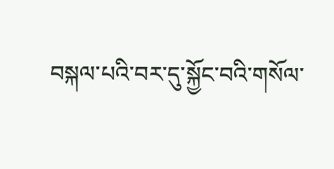བསྐལ་པའི་བར་དུ་སྐྱོང་བའི་གསོལ་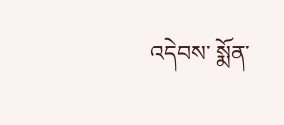འདེབས་ སྨོན་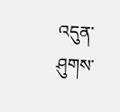འདུན་ཤུགས་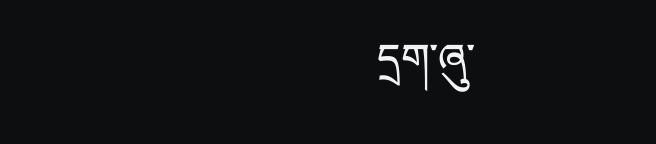དྲག་ཞུ་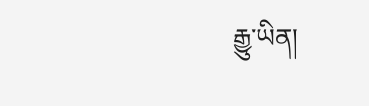རྒྱུ་ཡིན།